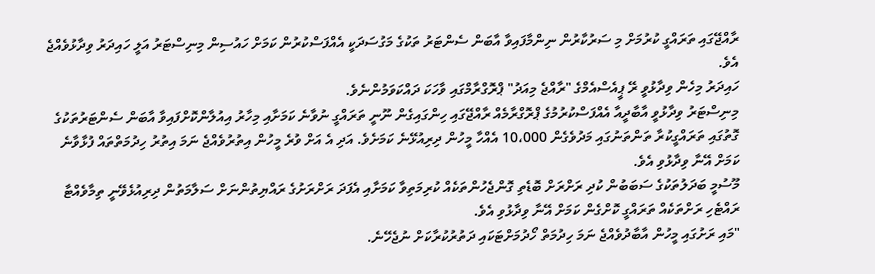ރާއްޖޭގައި ތަރައްގީ ކުރުމަށް މި ސަރުކާރުން ނިންމާފައިވާ އާބަން ސެންޓަރު ތަކުގެ މަގުސަދަކީ އެއްފަސްކުރުން ކަމަށް ހައުސިން މިނިސްޓަރު އަލީ ހައިދަރު ވިދާޅުވެއްޖެ އެވެ.
ހައިދަރު މިހެން ވިދާޅުވީ ރޭ ޕީއެސްއެމްގެ "ރާއްޖެ މިއަދު" ޕްރޮގްރާމްގައި ވާހަކަ ދައްކަވަމުންނެވެ.
މިނިސްޓަރު ވިދާޅުވީ އާބާދީއާ އެއްފަސްކުރުމުގެ ޕްރޮގްރާމެއް ރާއްޖޭގައި ހިންގައިގެން ނޫނީ ތަރައްގީ ނުވާނެ ކަމަށާއި މިހާރު އިއުލާންކޮށްފައިވާ އާބަން ސެންޓަރުތަކުގެ ގޮތުގައި ތަރައްގީކުރާ ތަންތަނުގައި މަދުވެގެން 10،000 އެއްހާ މީހުން ދިރިއުޅޭނެ ކަމަށެވެ. އަދި އެ އަށް ވުރެ މީހުން އިތުރުވެއްޖެ ނަމަ އިތުރު ހިދުމަތްތައް ފުޅާވާނެ ކަމަށް އޭނާ ވިދާޅުވި އެވެ.
މޫސުމީ ބަދަލުތަކުގެ ސަބަބުން ކުދި ރަށްރަށް ބޮޑެތި ގޮންޖެހުންތަކެއް ކުރިމަތިވާ ކަމަށާއި އެފަދަ ރަށްރަށުގެ ރައްޔިތުންނަށް ސަލާމަތުން ދިރިއުޅެވޭނީ ތިމާވެއްޓާ ރައްޓެހި ރަށްތަކެއް ތަރައްގީ ކޮށްގެން ކަމަށް އޭނާ ވިދާޅުވި އެވެ.
"މައި ރަށުގައި މީހުން އާބާދުވެއްޖެ ނަމަ ހިދުމަތް ހޯދުމަށްޓަކައި ދަތުރުކުރާކަށް ނުޖެހޭނެ.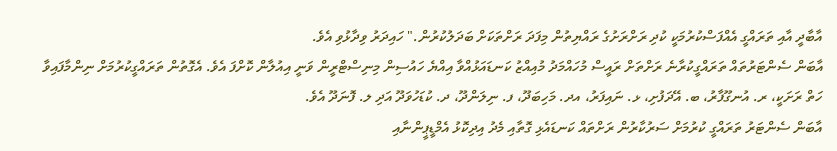އާބާދީ އާއި ތަރައްގީ އެއްފަސްކުރުމަކީ ކުދި ރަށްރަށުގެ ރައްޔިތުން މިފަދަ ރަށްތަކަށް ބަދަލުކުރުން." ހައިދަރު ވިދާޅުވި އެވެ.
އާބަން ސެންޓަރުތައް ތަރައްގީކުރާނެ ރަށްތަށް ރައީސް މުހައްމަދު މުއިއްޒު ކަނޑައަޅުއްވާ އިއްޔެ ހައުސިން މިނިސްޓްރީން ވަނީ އިއުލާން ކޮށްފަ އެވެ. އެގޮތުން ތަރައްގީކުރުމަށް ނިންމާފައިވާ ހަތް ރަށަކީ، ރ. އުނގޫފާރު، ބ. އޭދަފުށި، ޅ. ނައިފަރު، އދ. މަހިބަދޫ، ފ. ނިލަންދޫ، ދ. ކުޑަހުވަދޫ އަދި ލ. ފޮނަދޫ އެވެ.
އާބަން ސެންޓަރު ތަރައްގީ ކުރުމަށް ސަރުކާރުން ރަށްތައް ކަނޑައެޅި ގޮތާއި މެދު އިދިކޮޅު އެމްޑީޕީންނާއި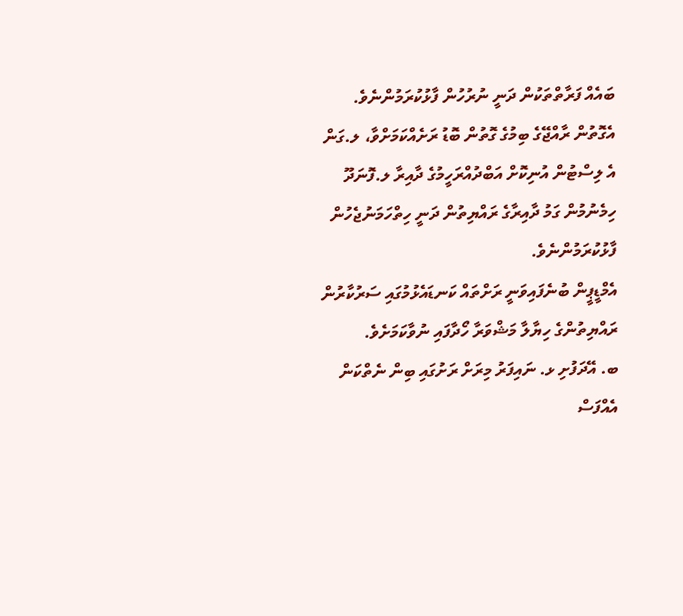ބައެއް ފަރާތްތަކުން ދަނީ ނުރުހުން ފާޅުކުރަމުންނެވެ. އެގޮތުން ރާއްޖޭގެ ބިމުގެ ގޮތުން ބޮޑު ރަށެއްކަމަށްވާ، ލ.ގަން އެ ލިސްޓުން އުނިކޮށް އަބްދުއްރަހީމުގެ ދާއިރާ ލ.ފޮނަދޫ ހިމެނުމުން ގަމު ދާއިރާގެ ރައްޔިތުން ދަނީ ހިތްހަމަނުޖެހުން ފާޅުކުރަމުންނެވެ.
އެމްޑީޕީން ބުނެފައިވަނީ ރަށްތައް ކަނޑައެޅުމުގައި ސަރުކާރުން ރައްޔިތުންގެ ހިޔާލާ މަޝްވަރާ ހޯދާފައި ނުވާކަމަށެވެ.
ބ. އޭދަފުށި ޅ. ނައިފަރު މިރަށް ރަށުގައި ބިން ނެތްކަން އެއްފަސް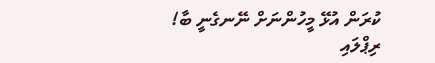ކުރަން އުޅޭ މީހުންނަށް ނޭނގެނީ ބާ!
ރިޕްލައި